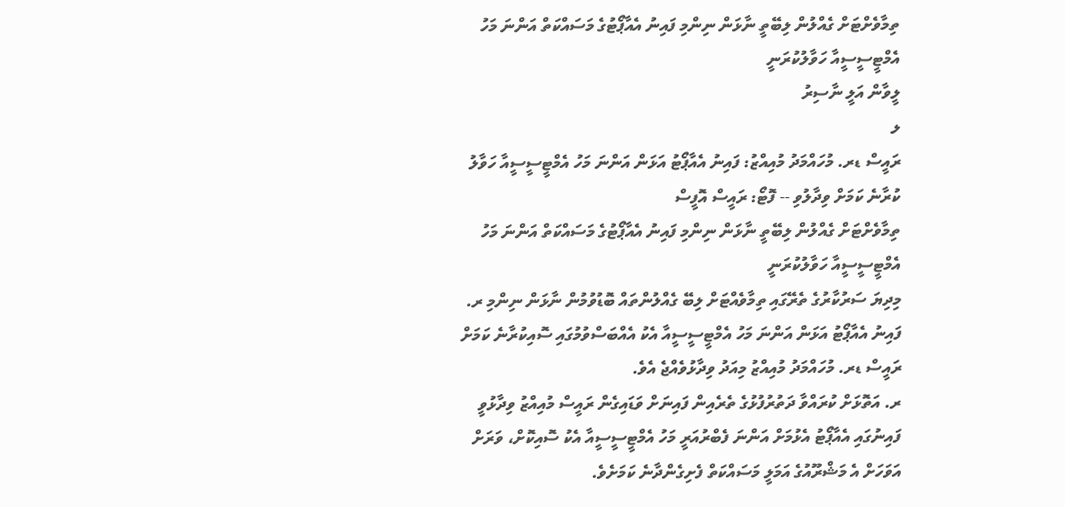ތިމާވެށްޓަށް ގެއްލުން ލިބޭތީ ނާޅަން ނިންމި ފައިނު އެއާޕޯޓުގެ މަސައްކަތް އަންނަ މަހު އެމްޓީސީސީއާ ހަވާލުކުރަނީ
ލީވާން އަލީ ނާސިރު
ލ
ރައީސް ޑރ. މުހައްމަދު މުއިއްޒު: ފައިނު އެއާޕޯޓު އަޅަން އަންނަ މަހު އެމްޓީސީސީއާ ހަވާލު ކުރާނެ ކަމަށް ވިދާލުވި -- ފޮޓޯ: ރައީސް އޮފީސް
ތިމާވެށްޓަށް ގެއްލުން ލިބޭތީ ނާޅަން ނިންމި ފައިނު އެއާޕޯޓުގެ މަސައްކަތް އަންނަ މަހު އެމްޓީސީސީއާ ހަވާލުކުރަނީ
މިދިޔަ ސަރުކާރުގެ ތެރޭގައި ތިމާވެއްޓަށް ލިބޭ ގެއްލުންތައް ބޮޑުވުމުން ނާޅަން ނިންމި ރ. ފައިނު އެއާޕޯޓު އަޅަން އަންނަ މަހު އެމްޓީސީސީއާ އެކު އެއްބަސްވުމުގައި ސޮއިކުރާނެ ކަމަށް ރައީސް ޑރ. މުހައްމަދު މުއިއްޒު މިއަދު ވިދާޅުވެއްޖެ އެވެ.
ރ. އަތޮޅަށް ކުރައްވާ ދަތުރުފުޅުގެ ތެރެއިން ފައިނަށް ވަޑައިގެން ރައީސް މުއިއްޒު ވިދާޅުވީ ފައިނުގައި އެއާޕޯޓު އެޅުމަށް އަންނަ ފެބްރުއަރީ މަހު އެމްޓީސީސީއާ އެކު ސޮއިކޮށް، ވަރަށް އަވަހަށް އެ މަޝްރޫއުގެ އަމަލީ މަސައްކަތް ފެށިގެންދާނެ ކަމަށެވެ.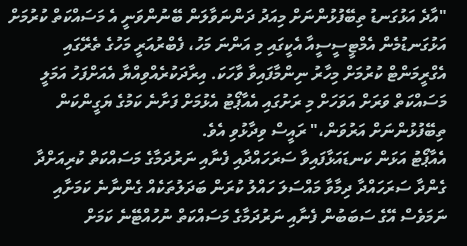"އާދެ އަޅުގަނޑު ތިބޭފުޅުންނަށް މިއަދު ދަންނަވާލަން ބޭނުންވަނީ އެ މަސައްކަތް ކުރުމަށް އަޅުގަނޑުމެން އެމްޓީސީސީއާ އެކީގައި މި އަންނަ މަހު، ފެބްރުއަރީ މަހުގެ ތެރޭގައި އެގްރީމަންޓް ކުރުމަށް މިހާރު ނިންމާފައިވާ ވާހަކަ. އިރާދަކުރެއްވިއްޔާ އެއަށްފަހު އަމަލީ މަސައްކަތް ވަރަށް އަވަހަށް މި ރަށުގައި އެއާޕޯޓު އެޅުމަށް ފަށާނެ ކަމުގެ ޔަގީންކަން ތިބޭފުޅުންނަށް އަރުވަން،" ރައީސް ވިދާޅުވި އެވެ.
އެއާޕޯޓު އަޅަން ކަނޑައަޅާފައިވާ ސަރަހައްދާއި ފެނާއި ނަރުދަމާގެ މަސައްކަތް ކުރިއަށްދާ ގެންދާ ސަރަހައްދާ ދިމާވާ މައްސަލަ ހައްލު ކުރަން ބަދަލުތަކެއް ގެންނާނެ ކަމަށާއި ނަމަވެސް އޭގެ ސަބަބުން ފެނާއި ނަރުދަމާގެ މަސައްކަތް ނުހުއްޓޭނެ ކަމަށް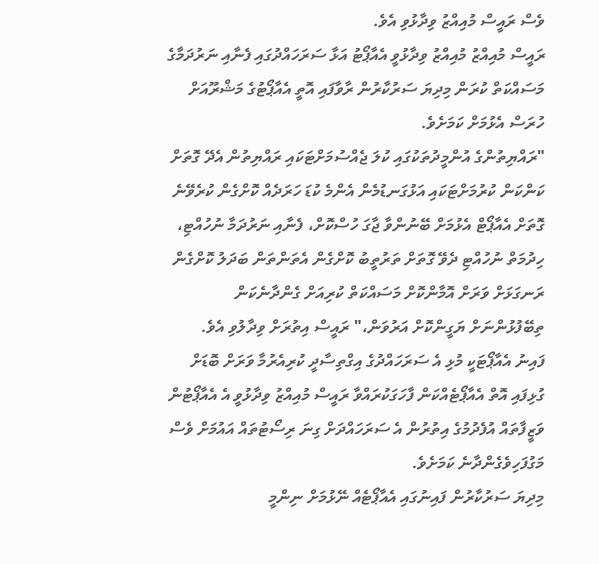ވެސް ރައީސް މުއިއްޒު ވިދާޅުވި އެވެ.
ރައީސް މުއިއްޒު މުއިއްޒު ވިދާޅުވީ އެއާޕޯޓު އަޅާ ސަރަހައްދުގައި ފެނާއި ނަރުދަމާގެ މަސައްކަތް ކުރަން މިދިޔަ ސަރުކާރުން ރާވާފައި އޮތީ އެއާޕޯޓުގެ މަޝްރޫއަށް ހުރަސް އެޅުމަށް ކަމަށެވެ.
"ރައްޔިތުންގެ އުންމީދުތަކުގައި ކުލަ ޖެއްސުމަށްޓަކައި ރައްޔިތުން އެދޭ ގޮތަށް ކަންކަން ކުރުމަށްޓަކައި އަޅުގަނޑުމެން އެންމެ ކުޑަ ހަރަދެއް ކޮށްގެން ކުރެވޭނެ ގޮތަށް އެއާޕޯޓް އެޅުމަށް ބޭނުންވާ ޖާގަ ހުސްކޮށް، ފެނާއި ނަރުދަމާ ނުހުއްޓި، ހިދުމަތް ނުހުއްޓި ދެވޭ ގޮތަށް ތަރުތީބު ކޮށްގެން އެތަންތަން ބަދަލު ކޮށްގެން ރަނގަޅަށް ވަރަށް އޮމާންކޮށް މަސައްކަތް ކުރިއަށް ގެންދާނެކަން ތިބޭފުޅުންނަށް ޔަގީންކޮށް އަރުވަން،" ރައީސް އިތުރަށް ވިދާލުވި އެވެ.
ފައިނު އެއާޕޯޓަކީ މުޅި އެ ސަރަހައްދުގެ އިގްތިސާދީ ކުރިއެރުމާ ވަރަށް ބޮޑަށް ގުޅިފައި އޮތް އެއާޕޯޓެއްކަން ފާހަގަކުރައްވާ ރައީސް މުއިއްޒު ވިދާޅުވީ އެ އެއާޕޯޓުން ވަޒީފާތައް އުފެދުމުގެ އިތުރުން އެ ސަރަހައްދަށް ގިނަ ރިސޯޓުތައް އައުމަށް ވެސް މަގުފަހިވެގެންދާނެ ކަމަށެވެ.
މިދިޔަ ސަރުކާރުން ފައިނުގައި އެއާޕޯޓެއް ނޭޅުމަށް ނިންމީ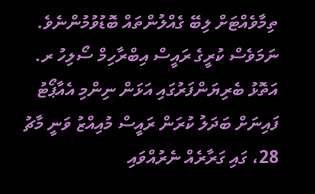ތިމާވެއްޓަށް ލިބޭ ގެއްލުންތައް ބޮޑުވުމުންނެވެ. ނަމަވެސް ކުރީގެ ރައީސް އިބްރާހިމް ސޯލިހު ރ. އަތޮޅު ބެރިޔަންފަރުގައި އަޅަން ނިންމި އެއާޕޯޓު ފައިނަށް ބަދަލު ކުރަން ރައީސް މުއިއްޒު ވަނީ މާޗު 28، ގައި ގަރާރެއް ނެރުއްވައި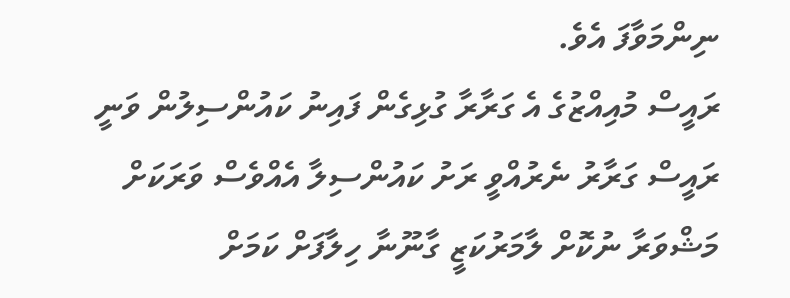ނިންމަވާފަ އެވެ.
ރައީސް މުއިއްޒުގެ އެ ގަރާރާ ގުޅިގެން ފައިނު ކައުންސިލުން ވަނީ ރައީސް ގަރާރު ނެރުއްވީ ރަށު ކައުންސިލާ އެއްވެސް ވަރަކަށް މަޝްވަރާ ނުކޮށް ލާމަރުކަޒީ ގާނޫނާ ހިލާފަށް ކަމަށް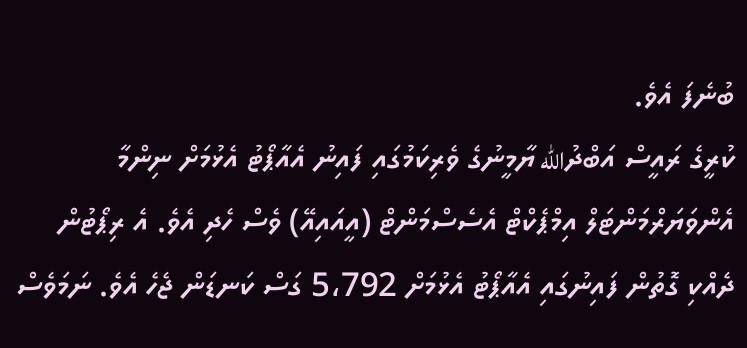ބުނެފަ އެވެ.
ކުރީގެ ރައީސް އަބްދުالله ޔާމީނުގެ ވެރިކަމުގައި ފައިނު އެއާޕޯޓު އެޅުމަށް ނިންމާ އެންވަޔަރްމަންޓަލް އިމްޕެކްޓް އެސެސްމަންޓް (އީއައިއޭ) ވެސް ހެދި އެވެ. އެ ރިޕޯޓުން ދެއްކި ގޮތުން ފައިނުގައި އެއާޕޯޓު އެޅުމަށް 5،792 ގަސް ކަނޑަން ޖެހެ އެވެ. ނަމަވެސް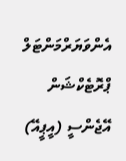އެންވަޔަރްމަންޓަލް ޕްރޮޓެކްޝަން އޭޖެންސީ (އީޕީއޭ)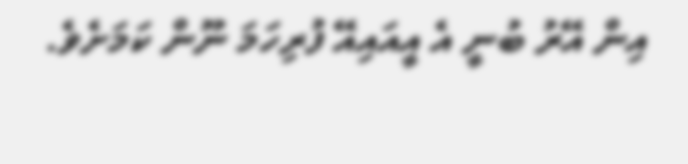އިން އޭރު ބުނީ އެ އީއައިއޭ ފުރިހަމަ ނޫން ކަމަށެވެ.